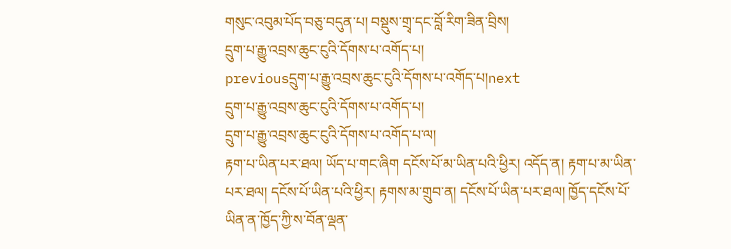གསུང་འབུམ་པོད་བཅུ་བདུན་པ། བསྡུས་གྲྭ་དང་བློ་རིག་ཟིན་བྲིས།
དྲུག་པ་རྒྱུ་འབྲས་ཆུང་ངུའི་དོགས་པ་འགོད་པ།
previousདྲུག་པ་རྒྱུ་འབྲས་ཆུང་ངུའི་དོགས་པ་འགོད་པ།next
དྲུག་པ་རྒྱུ་འབྲས་ཆུང་ངུའི་དོགས་པ་འགོད་པ།
དྲུག་པ་རྒྱུ་འབྲས་ཆུང་ངུའི་དོགས་པ་འགོད་པ་ལ།
རྟག་པ་ཡིན་པར་ཐལ། ཡོད་པ་གང་ཞིག དངོས་པོ་མ་ཡིན་པའི་ཕྱིར། འདོད་ན། རྟག་པ་མ་ཡིན་པར་ཐལ། དངོས་པོ་ཡིན་པའི་ཕྱིར། རྟགས་མ་གྲུབ་ན། དངོས་པོ་ཡིན་པར་ཐལ། ཁྱོད་དངོས་པོ་ཡིན་ན་ཁྱོད་ཀྱི་ས་བོན་ལྡན་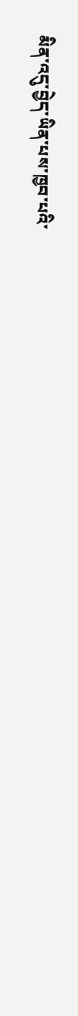མིན་འདུ་བྱེད་ཡིན་པས་ཁྱབ་པའི་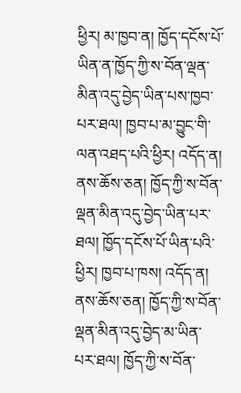ཕྱིར། མ་ཁྱབ་ན། ཁྱོད་དངོས་པོ་ཡིན་ན་ཁྱོད་ཀྱི་ས་བོན་ལྡན་མིན་འདུ་བྱེད་ཡིན་པས་ཁྱབ་པར་ཐལ། ཁྱབ་པ་མ་བྱུང་གི་ལན་འཐད་པའི་ཕྱིར། འདོད་ན། ནས་ཆོས་ཅན། ཁྱོད་ཀྱི་ས་བོན་ལྡན་མིན་འདུ་བྱེད་ཡིན་པར་ཐལ། ཁྱོད་དངོས་པོ་ཡིན་པའི་ཕྱིར། ཁྱབ་པ་ཁས། འདོད་ན། ནས་ཆོས་ཅན། ཁྱོད་ཀྱི་ས་བོན་ལྡན་མིན་འདུ་བྱེད་མ་ཡིན་པར་ཐལ། ཁྱོད་ཀྱི་ས་བོན་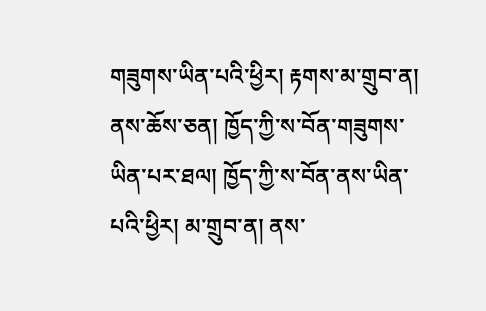གཟུགས་ཡིན་པའི་ཕྱིར། རྟགས་མ་གྲུབ་ན། ནས་ཆོས་ཅན། ཁྱོད་ཀྱི་ས་བོན་གཟུགས་ཡིན་པར་ཐལ། ཁྱོད་ཀྱི་ས་བོན་ནས་ཡིན་པའི་ཕྱིར། མ་གྲུབ་ན། ནས་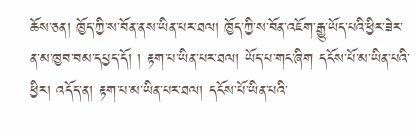ཆོས་ཅན། ཁྱོད་ཀྱི་ས་བོན་ནས་ཡིན་པར་ཐལ། ཁྱོད་ཀྱི་ས་བོན་འཇོག་རྒྱུ་ཡོད་པའི་ཕྱིར་ཟེར་ན་མ་ཁྱབ་བམ་དཔྱད་དོ། ། རྟག་པ་ཡིན་པར་ཐལ། ཡོད་པ་གང་ཞིག དངོས་པོ་མ་ཡིན་པའི་ཕྱིར། འདོད་ན། རྟག་པ་མ་ཡིན་པར་ཐལ། དངོས་པོ་ཡིན་པའི་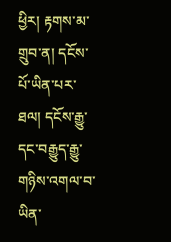ཕྱིར། རྟགས་མ་གྲུབ་ན། དངོས་པོ་ཡིན་པར་ཐལ། དངོས་རྒྱུ་དང་བརྒྱུད་རྒྱུ་གཉིས་འགལ་བ་ཡིན་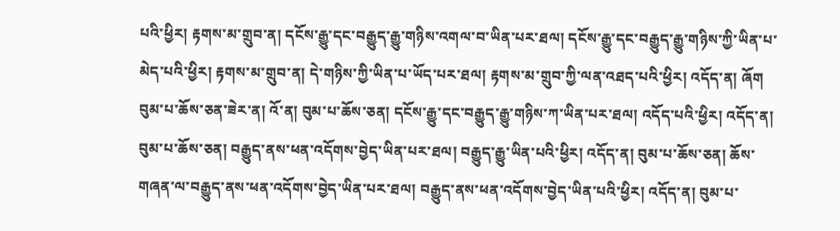པའི་ཕྱིར། རྟགས་མ་གྲུབ་ན། དངོས་རྒྱུ་དང་བརྒྱུད་རྒྱུ་གཉིས་འགལ་བ་ཡིན་པར་ཐལ། དངོས་རྒྱུ་དང་བརྒྱུད་རྒྱུ་གཉིས་ཀྱི་ཡིན་པ་མེད་པའི་ཕྱིར། རྟགས་མ་གྲུབ་ན། དེ་གཉིས་ཀྱི་ཡིན་པ་ཡོད་པར་ཐལ། རྟགས་མ་གྲུབ་ཀྱི་ལན་འཐད་པའི་ཕྱིར། འདོད་ན། ཞོག བུམ་པ་ཆོས་ཅན་ཟེར་ན། འོ་ན། བུམ་པ་ཆོས་ཅན། དངོས་རྒྱུ་དང་བརྒྱུད་རྒྱུ་གཉིས་ཀ་ཡིན་པར་ཐལ། འདོད་པའི་ཕྱིར། འདོད་ན། བུམ་པ་ཆོས་ཅན། བརྒྱུད་ནས་ཕན་འདོགས་བྱེད་ཡིན་པར་ཐལ། བརྒྱུད་རྒྱུ་ཡིན་པའི་ཕྱིར། འདོད་ན། བུམ་པ་ཆོས་ཅན། ཆོས་གཞན་ལ་བརྒྱུད་ནས་ཕན་འདོགས་བྱེད་ཡིན་པར་ཐལ། བརྒྱུད་ནས་ཕན་འདོགས་བྱེད་ཡིན་པའི་ཕྱིར། འདོད་ན། བུམ་པ་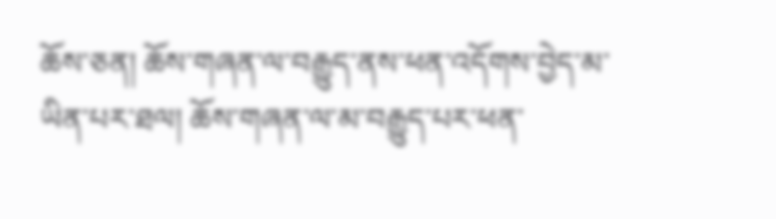ཆོས་ཅན། ཆོས་གཞན་ལ་བརྒྱུད་ནས་ཕན་འདོགས་བྱེད་མ་ཡིན་པར་ཐལ། ཆོས་གཞན་ལ་མ་བརྒྱུད་པར་ཕན་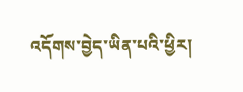འདོགས་བྱེད་ཡིན་པའི་ཕྱིར།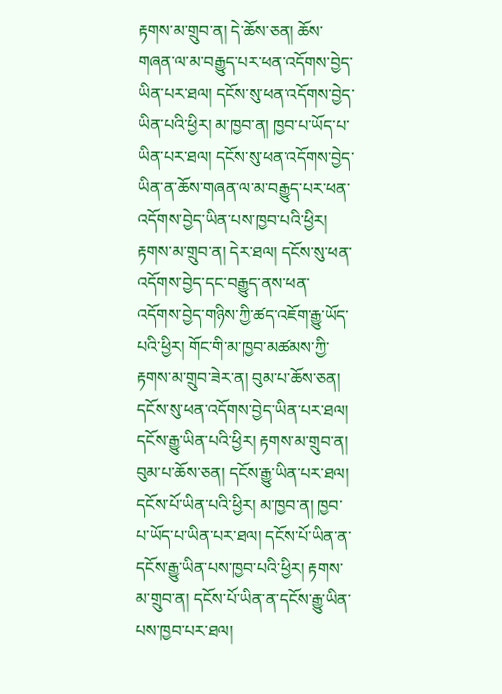རྟགས་མ་གྲུབ་ན། དེ་ཆོས་ཅན། ཆོས་གཞན་ལ་མ་བརྒྱུད་པར་ཕན་འདོགས་བྱེད་ཡིན་པར་ཐལ། དངོས་སུ་ཕན་འདོགས་བྱེད་ཡིན་པའི་ཕྱིར། མ་ཁྱབ་ན། ཁྱབ་པ་ཡོད་པ་ཡིན་པར་ཐལ། དངོས་སུ་ཕན་འདོགས་བྱེད་ཡིན་ན་ཆོས་གཞན་ལ་མ་བརྒྱུད་པར་ཕན་འདོགས་བྱེད་ཡིན་པས་ཁྱབ་པའི་ཕྱིར། རྟགས་མ་གྲུབ་ན། དེར་ཐལ། དངོས་སུ་ཕན་འདོགས་བྱེད་དང་བརྒྱུད་ནས་ཕན་འདོགས་བྱེད་གཉིས་ཀྱི་ཚད་འཇོག་རྒྱུ་ཡོད་པའི་ཕྱིར། གོང་གི་མ་ཁྱབ་མཚམས་ཀྱི་རྟགས་མ་གྲུབ་ཟེར་ན། བུམ་པ་ཆོས་ཅན། དངོས་སུ་ཕན་འདོགས་བྱེད་ཡིན་པར་ཐལ། དངོས་རྒྱུ་ཡིན་པའི་ཕྱིར། རྟགས་མ་གྲུབ་ན། བུམ་པ་ཆོས་ཅན། དངོས་རྒྱུ་ཡིན་པར་ཐལ། དངོས་པོ་ཡིན་པའི་ཕྱིར། མ་ཁྱབ་ན། ཁྱབ་པ་ཡོད་པ་ཡིན་པར་ཐལ། དངོས་པོ་ཡིན་ན་དངོས་རྒྱུ་ཡིན་པས་ཁྱབ་པའི་ཕྱིར། རྟགས་མ་གྲུབ་ན། དངོས་པོ་ཡིན་ན་དངོས་རྒྱུ་ཡིན་པས་ཁྱབ་པར་ཐལ།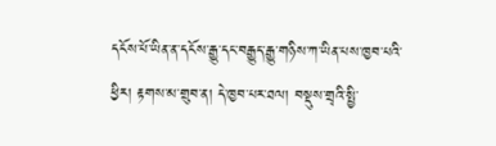དངོས་པོ་ཡིན་ན་དངོས་རྒྱུ་དང་བརྒྱུད་རྒྱུ་གཉིས་ཀ་ཡིན་པས་ཁྱབ་པའི་ཕྱིར། རྟགས་མ་གྲུབ་ན། དེ་ཁྱབ་པར་ཐལ། བསྡུས་གྲྭའི་སྤྱི་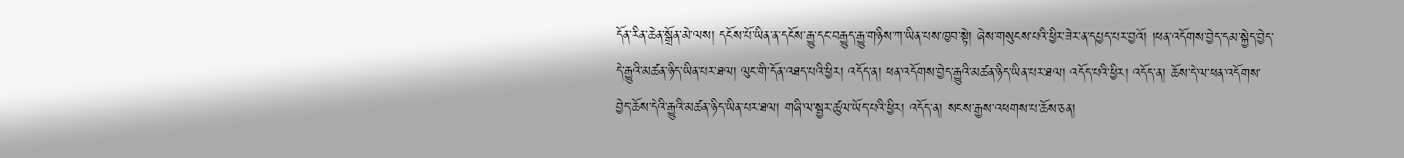དོན་རིན་ཆེན་སྒྲོན་མེ་ལས། དངོས་པོ་ཡིན་ན་དངོས་རྒྱུ་དང་བརྒྱུད་རྒྱུ་གཉིས་ཀ་ཡིན་པས་ཁྱབ་སྟེ། ཞེས་གསུངས་པའི་ཕྱིར་ཟེར་ན་དཔྱད་པར་བྱའོ། །ཕན་འདོགས་བྱེད་དམ་སྐྱེད་བྱེད་དེ་རྒྱུའི་མཚན་ཉིད་ཡིན་པར་ཐལ། ལུང་གི་དོན་འཐད་པའི་ཕྱིར། འདོད་ན། ཕན་འདོགས་བྱེད་རྒྱུའི་མཚན་ཉིད་ཡིན་པར་ཐལ། འདོད་པའི་ཕྱིར། འདོད་ན། ཆོས་དེ་ལ་ཕན་འདོགས་བྱེད་ཆོས་དེའི་རྒྱུའི་མཚན་ཉིད་ཡིན་པར་ཐལ། གཞི་ལ་སྦྱར་ཚུལ་ཡོད་པའི་ཕྱིར། འདོད་ན། སངས་རྒྱས་འཕགས་པ་ཆོས་ཅན།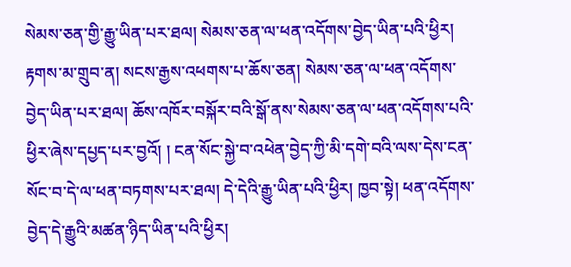སེམས་ཅན་གྱི་རྒྱུ་ཡིན་པར་ཐལ། སེམས་ཅན་ལ་ཕན་འདོགས་བྱེད་ཡིན་པའི་ཕྱིར། རྟགས་མ་གྲུབ་ན། སངས་རྒྱས་འཕགས་པ་ཆོས་ཅན། སེམས་ཅན་ལ་ཕན་འདོགས་བྱེད་ཡིན་པར་ཐལ། ཆོས་འཁོར་བསྐོར་བའི་སྒོ་ནས་སེམས་ཅན་ལ་ཕན་འདོགས་པའི་ཕྱིར་ཞེས་དཔྱད་པར་བྱའོ། ། ངན་སོང་སྐྱེ་བ་འཕེན་བྱེད་ཀྱི་མི་དགེ་བའི་ལས་དེས་ངན་སོང་བ་དེ་ལ་ཕན་བཏགས་པར་ཐལ། དེ་དེའི་རྒྱུ་ཡིན་པའི་ཕྱིར། ཁྱབ་སྟེ། ཕན་འདོགས་བྱེད་དེ་རྒྱུའི་མཚན་ཉིད་ཡིན་པའི་ཕྱིར།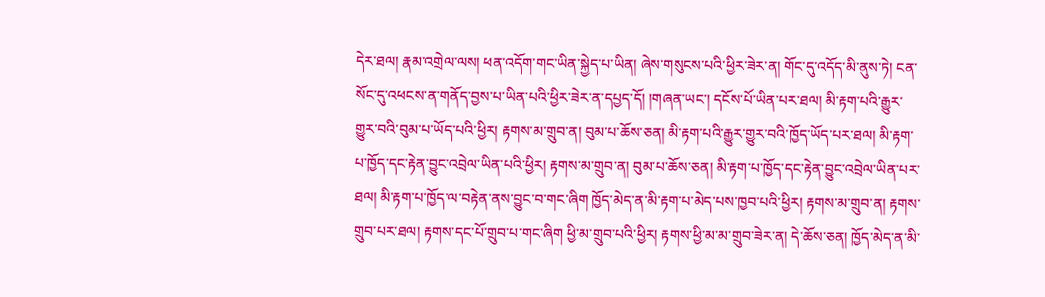དེར་ཐལ། རྣམ་འགྲེལ་ལས། ཕན་འདོག་གང་ཡིན་སྐྱེད་པ་ཡིན། ཞེས་གསུངས་པའི་ཕྱིར་ཟེར་ན། གོང་དུ་འདོད་མི་ནུས་ཏེ། ངན་སོང་དུ་འཕངས་ན་གནོད་བྱས་པ་ཡིན་པའི་ཕྱིར་ཟེར་ན་དཔྱད་དོ། །གཞན་ཡང་། དངོས་པོ་ཡིན་པར་ཐལ། མི་རྟག་པའི་རྒྱུར་གྱུར་བའི་བུམ་པ་ཡོད་པའི་ཕྱིར། རྟགས་མ་གྲུབ་ན། བུམ་པ་ཆོས་ཅན། མི་རྟག་པའི་རྒྱུར་གྱུར་བའི་ཁྱོད་ཡོད་པར་ཐལ། མི་རྟག་པ་ཁྱོད་དང་རྟེན་བྱུང་འབྲེལ་ཡིན་པའི་ཕྱིར། རྟགས་མ་གྲུབ་ན། བུམ་པ་ཆོས་ཅན། མི་རྟག་པ་ཁྱོད་དང་རྟེན་བྱུང་འབྲེལ་ཡིན་པར་ཐལ། མི་རྟག་པ་ཁྱོད་ལ་བརྟེན་ནས་བྱུང་བ་གང་ཞིག ཁྱོད་མེད་ན་མི་རྟག་པ་མེད་པས་ཁྱབ་པའི་ཕྱིར། རྟགས་མ་གྲུབ་ན། རྟགས་གྲུབ་པར་ཐལ། རྟགས་དང་པོ་གྲུབ་པ་གང་ཞིག ཕྱི་མ་གྲུབ་པའི་ཕྱིར། རྟགས་ཕྱི་མ་མ་གྲུབ་ཟེར་ན། དེ་ཆོས་ཅན། ཁྱོད་མེད་ན་མི་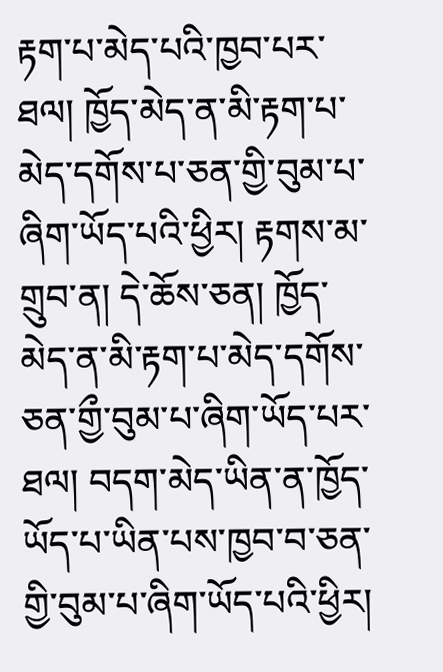རྟག་པ་མེད་པའི་ཁྱབ་པར་ཐལ། ཁྱོད་མེད་ན་མི་རྟག་པ་མེད་དགོས་པ་ཅན་གྱི་བུམ་པ་ཞིག་ཡོད་པའི་ཕྱིར། རྟགས་མ་གྲུབ་ན། དེ་ཆོས་ཅན། ཁྱོད་མེད་ན་མི་རྟག་པ་མེད་དགོས་ཅན་གྱྀ་བུམ་པ་ཞིག་ཡོད་པར་ཐལ། བདག་མེད་ཡིན་ན་ཁྱོད་ཡོད་པ་ཡིན་པས་ཁྱབ་བ་ཅན་གྱི་བུམ་པ་ཞིག་ཡོད་པའི་ཕྱིར།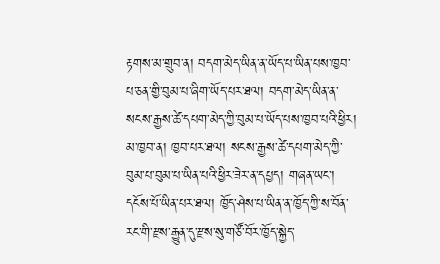རྟགས་མ་གྲུབ་ན། བདག་མེད་ཡིན་ན་ཡོད་པ་ཡིན་པས་ཁྱབ་པ་ཅན་གྱི་བུམ་པ་ཞིག་ཡོད་པར་ཐལ། བདག་མེད་ཡིན་ན་སངས་རྒྱས་ཚེ་དཔག་མེད་ཀྱི་བུམ་པ་ཡོད་པས་ཁྱབ་པའི་ཕྱིར། མ་ཁྱབ་ན། ཁྱབ་པར་ཐལ། སངས་རྒྱས་ཚེ་དཔག་མེད་ཀྱི་བུམ་པ་བུམ་པ་ཡིན་པའི་ཕྱིར་ཟེར་ན་དཔྱད། གཞན་ཡང་། དངོས་པོ་ཡིན་པར་ཐལ། ཁྱོད་ཤེས་པ་ཡིན་ན་ཁྱོད་ཀྱི་ས་བོན་རང་གི་རྫས་རྒྱུན་དུ་རྫས་སུ་གཙོ་བོར་ཁྱོད་སྐྱེད་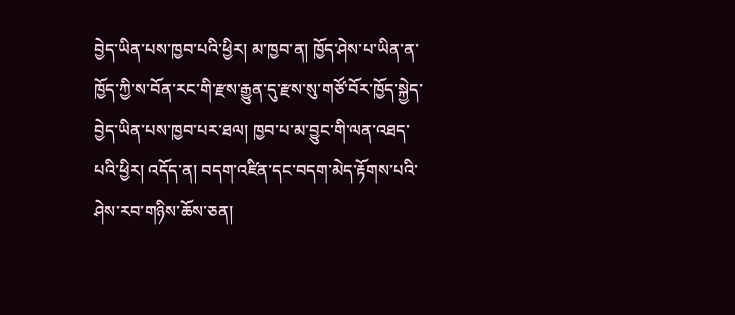བྱེད་ཡིན་པས་ཁྱབ་པའི་ཕྱིར། མ་ཁྱབ་ན། ཁྱོད་ཤེས་པ་ཡིན་ན་ཁྱོད་ཀྱི་ས་བོན་རང་གི་རྫས་རྒྱུན་དུ་རྫས་སུ་གཙོ་བོར་ཁྱོད་སྐྱེད་བྱེད་ཡིན་པས་ཁྱབ་པར་ཐལ། ཁྱབ་པ་མ་བྱུང་གི་ལན་འཐད་པའི་ཕྱིར། འདོད་ན། བདག་འཛིན་དང་བདག་མེད་རྟོགས་པའི་ཤེས་རབ་གཉིས་ཆོས་ཅན།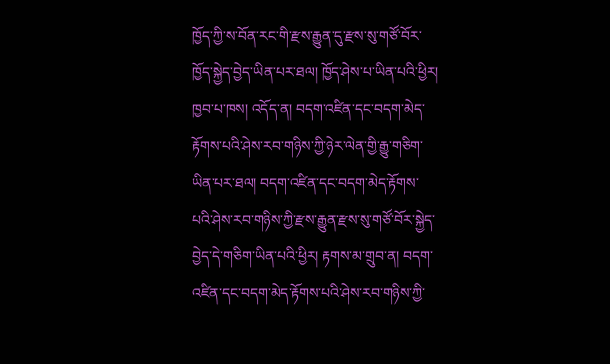ཁྱོད་ཀྱི་ས་བོན་རང་གི་རྫས་རྒྱུན་དུ་རྫས་སུ་གཙོ་བོར་ཁྱོད་སྐྱེད་བྱེད་ཡིན་པར་ཐལ། ཁྱོད་ཤེས་པ་ཡིན་པའི་ཕྱིར། ཁྱབ་པ་ཁས། འདོད་ན། བདག་འཛིན་དང་བདག་མེད་རྟོགས་པའི་ཤེས་རབ་གཉིས་ཀྱི་ཉེར་ལེན་གྱི་རྒྱུ་གཅིག་ཡིན་པར་ཐལ། བདག་འཛིན་དང་བདག་མེད་རྟོགས་པའི་ཤེས་རབ་གཉིས་ཀྱི་རྫས་རྒྱུན་རྫས་སུ་གཙོ་བོར་སྐྱེད་བྱེད་དེ་གཅིག་ཡིན་པའི་ཕྱིར། རྟགས་མ་གྲུབ་ན། བདག་འཛིན་དང་བདག་མེད་རྟོགས་པའི་ཤེས་རབ་གཉིས་ཀྱི་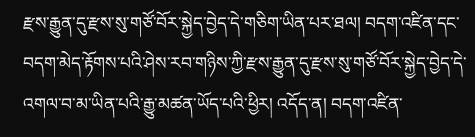རྫས་རྒྱུན་དུ་རྫས་སུ་གཙོ་བོར་སྐྱེད་བྱེད་དེ་གཅིག་ཡིན་པར་ཐལ། བདག་འཛིན་དང་བདག་མེད་རྟོགས་པའི་ཤེས་རབ་གཉིས་ཀྱི་རྫས་རྒྱུན་དུ་རྫས་སུ་གཙོ་བོར་སྐྱེད་བྱེད་དེ་འགལ་བ་མ་ཡིན་པའི་རྒྱུ་མཚན་ཡོད་པའི་ཕྱིར། འདོད་ན། བདག་འཛིན་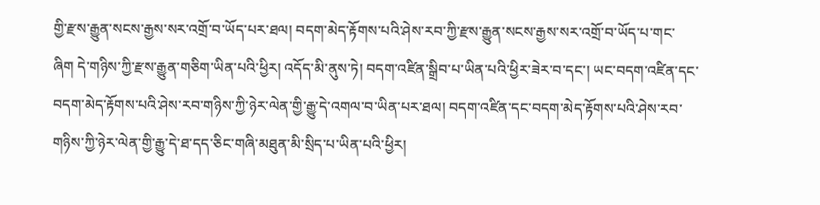གྱི་རྫས་རྒྱུན་སངས་རྒྱས་སར་འགྲོ་བ་ཡོད་པར་ཐལ། བདག་མེད་རྟོགས་པའི་ཤེས་རབ་ཀྱི་རྫས་རྒྱུན་སངས་རྒྱས་སར་འགྲོ་བ་ཡོད་པ་གང་ཞིག དེ་གཉིས་ཀྱི་རྫས་རྒྱུན་གཅིག་ཡིན་པའི་ཕྱིར། འདོད་མི་ནུས་ཏེ། བདག་འཛིན་སྒྲིབ་པ་ཡིན་པའི་ཕྱིར་ཟེར་བ་དང་། ཡང་བདག་འཛིན་དང་བདག་མེད་རྟོགས་པའི་ཤེས་རབ་གཉིས་ཀྱི་ཉེར་ལེན་གྱི་རྒྱུ་དེ་འགལ་བ་ཡིན་པར་ཐལ། བདག་འཛིན་དང་བདག་མེད་རྟོགས་པའི་ཤེས་རབ་གཉིས་ཀྱི་ཉེར་ལེན་གྱི་རྒྱུ་དེ་ཐ་དད་ཅིང་གཞི་མཐུན་མི་སྲིད་པ་ཡིན་པའི་ཕྱིར།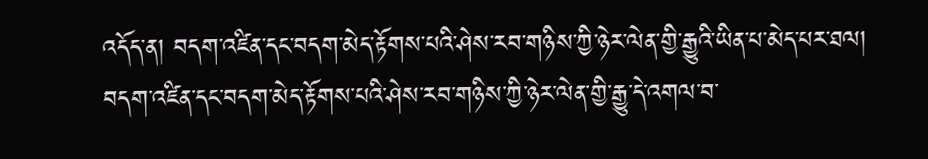འདོད་ན། བདག་འཛིན་དང་བདག་མེད་རྟོགས་པའི་ཤེས་རབ་གཉིས་ཀྱི་ཉེར་ལེན་གྱི་རྒྱུའི་ཡིན་པ་མེད་པར་ཐལ། བདག་འཛིན་དང་བདག་མེད་རྟོགས་པའི་ཤེས་རབ་གཉིས་ཀྱི་ཉེར་ལེན་གྱི་རྒྱུ་དེ་འགལ་བ་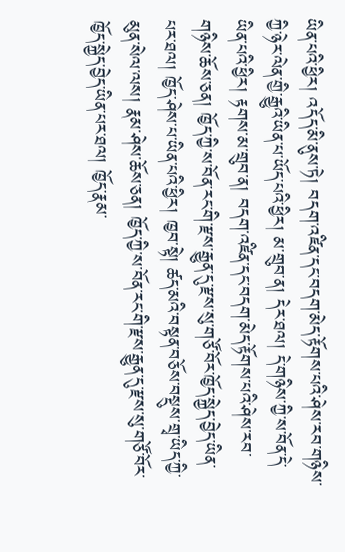ཡིན་པའི་ཕྱིར། འདོད་མི་ནུས་ཏེ། བདག་འཛིན་དང་བདག་མེད་རྟོགས་པའི་ཤེས་རབ་གཉིས་ཀྱི་ཉེར་ལེན་གྱི་རྒྱུའི་ཡིན་པ་ཡོད་པའི་ཕྱིར། མ་གྲུབ་ན། དེར་ཐལ། དེ་གཉིས་ཀྱི་ས་བོན་དེ་ཡིན་པའི་ཕྱིར། རྟགས་མ་གྲུབ་ན། བདག་འཛིན་དང་བདག་མེད་རྟོགས་པའི་ཤེས་རབ་གཉིས་ཆོས་ཅན། ཁྱོད་ཀྱི་ས་བོན་རང་གི་རྫས་རྒྱུན་དུ་རྫས་སུ་གཙོ་བོར་ཁྱོད་སྐྱེད་བྱེད་ཡིན་པར་ཐལ། ཁྱོད་ཤེས་པ་ཡིན་པའི་ཕྱིར། ཁྱབ་སྟེ། ཚད་མའི་བསྟན་བཅོས་བསྡུས་གྲྭ་ཡིད་ཀྱི་མུན་སེལ་ལས། རྣམ་ཤེས་ཆོས་ཅན། ཁྱོད་ཀྱི་ས་བོན་རང་གི་རྫས་རྒྱུན་དུ་རྫས་སུ་གཙོ་བོར་ཁྱོད་སྐྱེད་བྱེད་ཡིན་པར་ཐལ། ཁྱོད་རྣམ་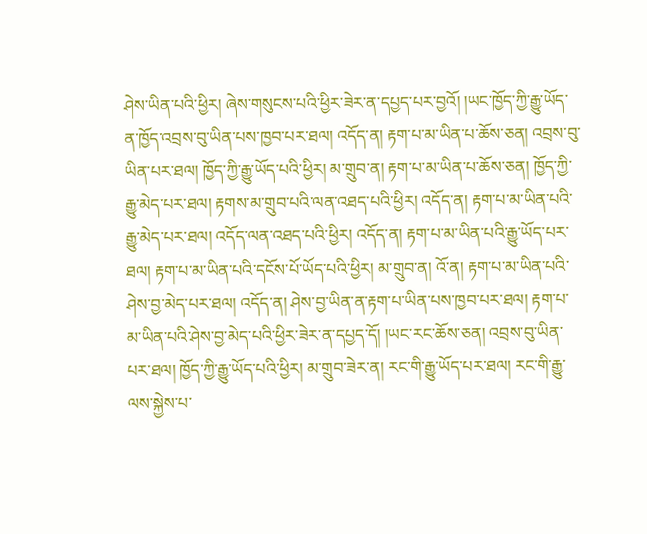ཤེས་ཡིན་པའི་ཕྱིར། ཞེས་གསུངས་པའི་ཕྱིར་ཟེར་ན་དཔྱད་པར་བྱའོ། །ཡང་ཁྱོད་ཀྱི་རྒྱུ་ཡོད་ན་ཁྱོད་འབྲས་བུ་ཡིན་པས་ཁྱབ་པར་ཐལ། འདོད་ན། རྟག་པ་མ་ཡིན་པ་ཆོས་ཅན། འབྲས་བུ་ཡིན་པར་ཐལ། ཁྱོད་ཀྱི་རྒྱུ་ཡོད་པའི་ཕྱིར། མ་གྲུབ་ན། རྟག་པ་མ་ཡིན་པ་ཆོས་ཅན། ཁྱོད་ཀྱི་རྒྱུ་མེད་པར་ཐལ། རྟགས་མ་གྲུབ་པའི་ལན་འཐད་པའི་ཕྱིར། འདོད་ན། རྟག་པ་མ་ཡིན་པའི་རྒྱུ་མེད་པར་ཐལ། འདོད་ལན་འཐད་པའི་ཕྱིར། འདོད་ན། རྟག་པ་མ་ཡིན་པའི་རྒྱུ་ཡོད་པར་ཐལ། རྟག་པ་མ་ཡིན་པའི་དངོས་པོ་ཡོད་པའི་ཕྱིར། མ་གྲུབ་ན། འོ་ན། རྟག་པ་མ་ཡིན་པའི་ཤེས་བྱ་མེད་པར་ཐལ། འདོད་ན། ཤེས་བྱ་ཡིན་ན་རྟག་པ་ཡིན་པས་ཁྱབ་པར་ཐལ། རྟག་པ་མ་ཡིན་པའི་ཤེས་བྱ་མེད་པའི་ཕྱིར་ཟེར་ན་དཔྱད་དོ། །ཡང་རང་ཆོས་ཅན། འབྲས་བུ་ཡིན་པར་ཐལ། ཁྱོད་ཀྱི་རྒྱུ་ཡོད་པའི་ཕྱིར། མ་གྲུབ་ཟེར་ན། རང་གི་རྒྱུ་ཡོད་པར་ཐལ། རང་གི་རྒྱུ་ལས་སྐྱེས་པ་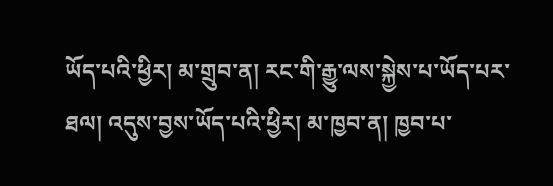ཡོད་པའི་ཕྱིར། མ་གྲུབ་ན། རང་གི་རྒྱུ་ལས་སྐྱེས་པ་ཡོད་པར་ཐལ། འདུས་བྱས་ཡོད་པའི་ཕྱིར། མ་ཁྱབ་ན། ཁྱབ་པ་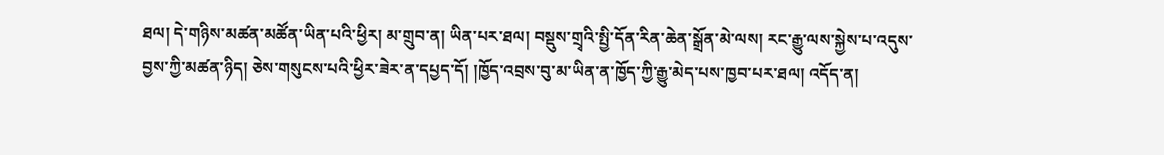ཐལ། དེ་གཉིས་མཚན་མཚོན་ཡིན་པའི་ཕྱིར། མ་གྲུབ་ན། ཡིན་པར་ཐལ། བསྡུས་གྲྭའི་སྤྱི་དོན་རིན་ཆེན་སྒྲོན་མེ་ལས། རང་རྒྱུ་ལས་སྐྱེས་པ་འདུས་བྱས་ཀྱི་མཚན་ཉིད། ཅེས་གསུངས་པའི་ཕྱིར་ཟེར་ན་དཔྱད་དོ། །ཁྱོད་འབྲས་བུ་མ་ཡིན་ན་ཁྱོད་ཀྱི་རྒྱུ་མེད་པས་ཁྱབ་པར་ཐལ། འདོད་ན།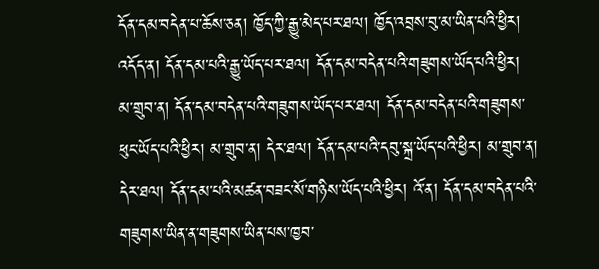དོན་དམ་བདེན་པ་ཆོས་ཅན། ཁྱོད་ཀྱི་རྒྱུ་མེད་པར་ཐལ། ཁྱོད་འབྲས་བུ་མ་ཡིན་པའི་ཕྱིར། འདོད་ན། དོན་དམ་པའི་རྒྱུ་ཡོད་པར་ཐལ། དོན་དམ་བདེན་པའི་གཟུགས་ཡོད་པའི་ཕྱིར། མ་གྲུབ་ན། དོན་དམ་བདེན་པའི་གཟུགས་ཡོད་པར་ཐལ། དོན་དམ་བདེན་པའི་གཟུགས་ཕུང་ཡོད་པའི་ཕྱིར། མ་གྲུབ་ན། དེར་ཐལ། དོན་དམ་པའི་དབུ་སྐྲ་ཡོད་པའི་ཕྱིར། མ་གྲུབ་ན། དེར་ཐལ། དོན་དམ་པའི་མཚན་བཟང་སོ་གཉིས་ཡོད་པའི་ཕྱིར། འོ་ན། དོན་དམ་བདེན་པའི་གཟུགས་ཡིན་ན་གཟུགས་ཡིན་པས་ཁྱབ་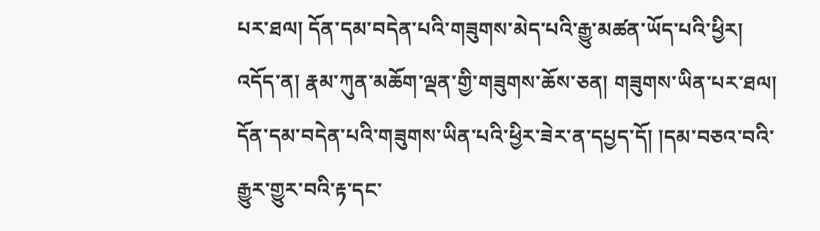པར་ཐལ། དོན་དམ་བདེན་པའི་གཟུགས་མེད་པའི་རྒྱུ་མཚན་ཡོད་པའི་ཕྱིར། འདོད་ན། རྣམ་ཀུན་མཆོག་ལྡན་གྱི་གཟུགས་ཆོས་ཅན། གཟུགས་ཡིན་པར་ཐལ། དོན་དམ་བདེན་པའི་གཟུགས་ཡིན་པའི་ཕྱིར་ཟེར་ན་དཔྱད་དོ། །དམ་བཅའ་བའི་རྒྱུར་གྱུར་བའི་རྟ་དང་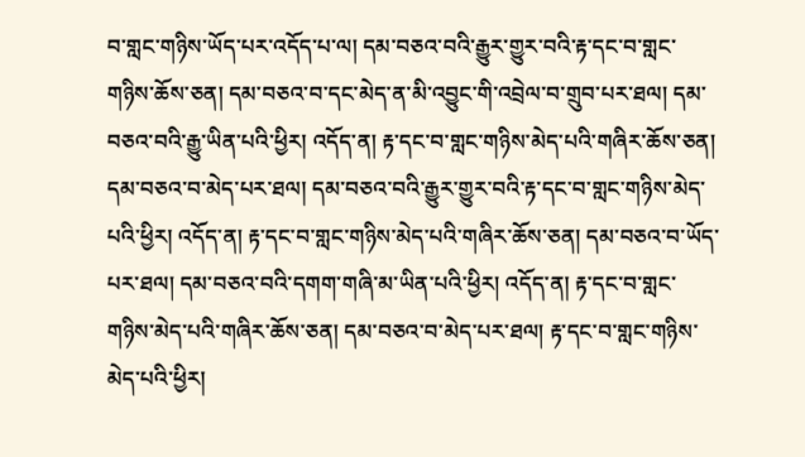བ་གླང་གཉིས་ཡོད་པར་འདོད་པ་ལ། དམ་བཅའ་བའི་རྒྱུར་གྱུར་བའི་རྟ་དང་བ་གླང་གཉིས་ཆོས་ཅན། དམ་བཅའ་བ་དང་མེད་ན་མི་འབྱུང་གི་འབྲེལ་བ་གྲུབ་པར་ཐལ། དམ་བཅའ་བའི་རྒྱུ་ཡིན་པའི་ཕྱིར། འདོད་ན། རྟ་དང་བ་གླང་གཉིས་མེད་པའི་གཞིར་ཆོས་ཅན། དམ་བཅའ་བ་མེད་པར་ཐལ། དམ་བཅའ་བའི་རྒྱུར་གྱུར་བའི་རྟ་དང་བ་གླང་གཉིས་མེད་པའི་ཕྱིར། འདོད་ན། རྟ་དང་བ་གླང་གཉིས་མེད་པའི་གཞིར་ཆོས་ཅན། དམ་བཅའ་བ་ཡོད་པར་ཐལ། དམ་བཅའ་བའི་དགག་གཞི་མ་ཡིན་པའི་ཕྱིར། འདོད་ན། རྟ་དང་བ་གླང་གཉིས་མེད་པའི་གཞིར་ཆོས་ཅན། དམ་བཅའ་བ་མེད་པར་ཐལ། རྟ་དང་བ་གླང་གཉིས་མེད་པའི་ཕྱིར།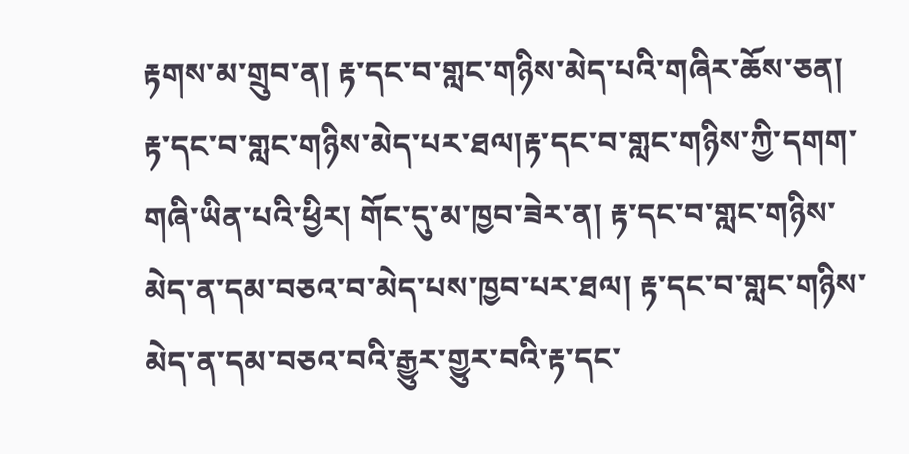རྟགས་མ་གྲུབ་ན། རྟ་དང་བ་གླང་གཉིས་མེད་པའི་གཞིར་ཆོས་ཅན། རྟ་དང་བ་གླང་གཉིས་མེད་པར་ཐལ།རྟ་དང་བ་གླང་གཉིས་ཀྱི་དགག་གཞི་ཡིན་པའི་ཕྱིར། གོང་དུ་མ་ཁྱབ་ཟེར་ན། རྟ་དང་བ་གླང་གཉིས་མེད་ན་དམ་བཅའ་བ་མེད་པས་ཁྱབ་པར་ཐལ། རྟ་དང་བ་གླང་གཉིས་མེད་ན་དམ་བཅའ་བའི་རྒྱུར་གྱུར་བའི་རྟ་དང་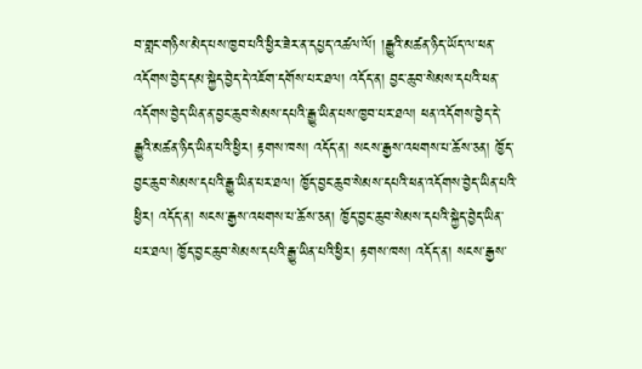བ་གླང་གཉིས་མེད་པས་ཁྱབ་པའི་ཕྱིར་ཟེར་ན་དཔྱད་འཚལ་ལོ། །རྒྱུའི་མཚན་ཉིད་ཡོད་ལ་ཕན་འདོགས་བྱེད་དམ་སྐྱེད་བྱེད་དེ་འཇོག་དགོས་པར་ཐལ། འདོད་ན། བྱང་ཆུབ་སེམས་དཔའི་ཕན་འདོགས་བྱེད་ཡིན་ན་བྱང་ཆུབ་སེམས་དཔའི་རྒྱུ་ཡིན་པས་ཁྱབ་པར་ཐལ། ཕན་འདོགས་བྱེད་དེ་རྒྱུའི་མཚན་ཉིད་ཡིན་པའི་ཕྱིར། རྟགས་ཁས། འདོད་ན། སངས་རྒྱས་འཕགས་པ་ཆོས་ཅན། ཁྱོད་བྱང་ཆུབ་སེམས་དཔའི་རྒྱུ་ཡིན་པར་ཐལ། ཁྱོད་བྱང་ཆུབ་སེམས་དཔའི་ཕན་འདོགས་བྱེད་ཡིན་པའི་ཕྱིར། འདོད་ན། སངས་རྒྱས་འཕགས་པ་ཆོས་ཅན། ཁྱོད་བྱང་ཆུབ་སེམས་དཔའི་སྐྱེད་བྱེད་ཡིན་པར་ཐལ། ཁྱོད་བྱང་ཆུབ་སེམས་དཔའི་རྒྱུ་ཡིན་པའི་ཕྱིར། རྟགས་ཁས། འདོད་ན། སངས་རྒྱས་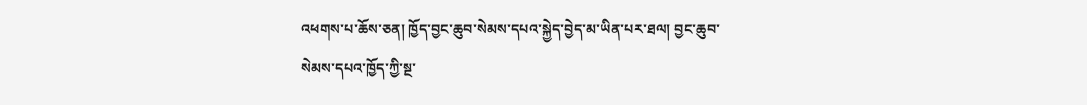འཕགས་པ་ཆོས་ཅན། ཁྱོད་བྱང་ཆུབ་སེམས་དཔའ་སྐྱེད་བྱེད་མ་ཡིན་པར་ཐལ། བྱང་ཆུབ་སེམས་དཔའ་ཁྱོད་ཀྱི་སྔ་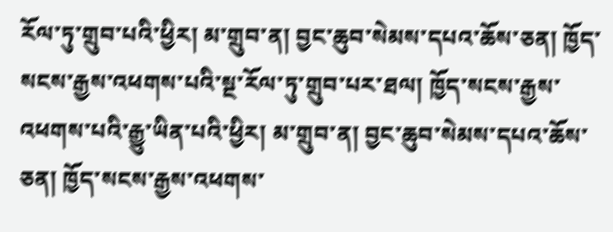རོལ་ཏུ་གྲུབ་པའི་ཕྱིར། མ་གྲུབ་ན། བྱང་ཆུབ་སེམས་དཔའ་ཆོས་ཅན། ཁྱོད་སངས་རྒྱས་འཕགས་པའི་སྔ་རོལ་ཏུ་གྲུབ་པར་ཐལ། ཁྱོད་སངས་རྒྱས་འཕགས་པའི་རྒྱུ་ཡིན་པའི་ཕྱིར། མ་གྲུབ་ན། བྱང་ཆུབ་སེམས་དཔའ་ཆོས་ཅན། ཁྱོད་སངས་རྒྱས་འཕགས་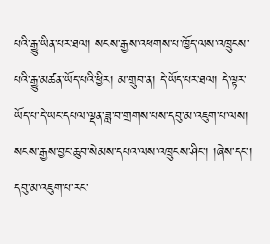པའི་རྒྱུ་ཡིན་པར་ཐལ། སངས་རྒྱས་འཕགས་པ་ཁྱོད་ལས་འཁྲུངས་པའི་རྒྱུ་མཚན་ཡོད་པའི་ཕྱིར། མ་གྲུབ་ན། དེ་ཡོད་པར་ཐལ། དེ་ལྟར་ཡོད་པ་དེ་ཡང་དཔལ་ལྡན་ཟླ་བ་གྲགས་པས་དབུ་མ་འཇུག་པ་ལས། སངས་རྒྱས་བྱང་ཆུབ་སེམས་དཔའ་ལས་འཁྲུངས་ཤིང་། །ཞེས་དང་། དབུ་མ་འཇུག་པ་རང་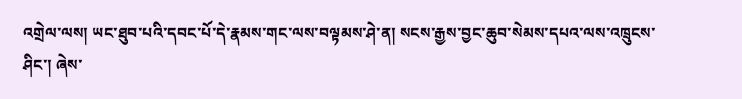འགྲེལ་ལས། ཡང་ཐུབ་པའི་དབང་པོ་དེ་རྣམས་གང་ལས་བལྟམས་ཤེ་ན། སངས་རྒྱས་བྱང་ཆུབ་སེམས་དཔའ་ལས་འཁྲུངས་ཤིང་། ཞེས་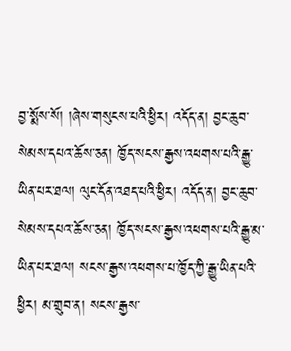བྱ་སྨོས་སོ། །ཞེས་གསུངས་པའི་ཕྱིར། འདོད་ན། བྱང་ཆུབ་སེམས་དཔའ་ཆོས་ཅན། ཁྱོད་སངས་རྒྱས་འཕགས་པའི་རྒྱུ་ཡིན་པར་ཐལ། ལུང་དོན་འཐད་པའི་ཕྱིར། འདོད་ན། བྱང་ཆུབ་སེམས་དཔའ་ཆོས་ཅན། ཁྱོད་སངས་རྒྱས་འཕགས་པའི་རྒྱུ་མ་ཡིན་པར་ཐལ། སངས་རྒྱས་འཕགས་པ་ཁྱོད་ཀྱི་རྒྱུ་ཡིན་པའི་ཕྱིར། མ་གྲུབ་ན། སངས་རྒྱས་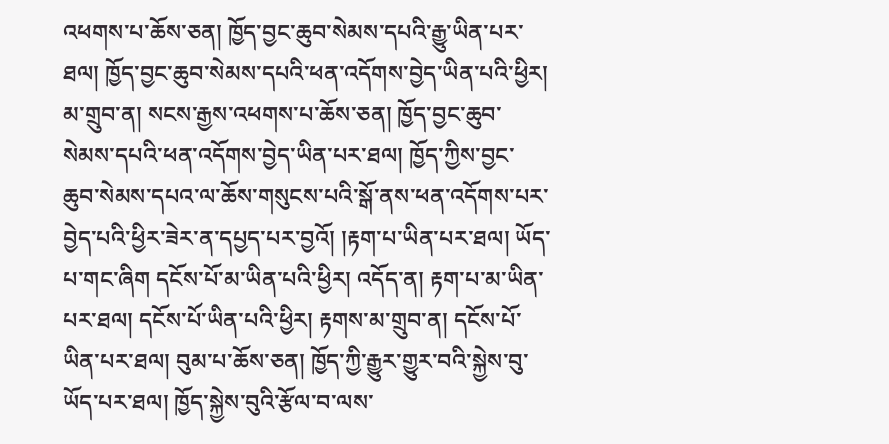འཕགས་པ་ཆོས་ཅན། ཁྱོད་བྱང་ཆུབ་སེམས་དཔའི་རྒྱུ་ཡིན་པར་ཐལ། ཁྱོད་བྱང་ཆུབ་སེམས་དཔའི་ཕན་འདོགས་བྱེད་ཡིན་པའི་ཕྱིར། མ་གྲུབ་ན། སངས་རྒྱས་འཕགས་པ་ཆོས་ཅན། ཁྱོད་བྱང་ཆུབ་སེམས་དཔའི་ཕན་འདོགས་བྱེད་ཡིན་པར་ཐལ། ཁྱོད་ཀྱིས་བྱང་ཆུབ་སེམས་དཔའ་ལ་ཆོས་གསུངས་པའི་སྒོ་ནས་ཕན་འདོགས་པར་བྱེད་པའི་ཕྱིར་ཟེར་ན་དཔྱད་པར་བྱའོ། །རྟག་པ་ཡིན་པར་ཐལ། ཡོད་པ་གང་ཞིག དངོས་པོ་མ་ཡིན་པའི་ཕྱིར། འདོད་ན། རྟག་པ་མ་ཡིན་པར་ཐལ། དངོས་པོ་ཡིན་པའི་ཕྱིར། རྟགས་མ་གྲུབ་ན། དངོས་པོ་ཡིན་པར་ཐལ། བུམ་པ་ཆོས་ཅན། ཁྱོད་ཀྱི་རྒྱུར་གྱུར་བའི་སྐྱེས་བུ་ཡོད་པར་ཐལ། ཁྱོད་སྐྱེས་བུའི་རྩོལ་བ་ལས་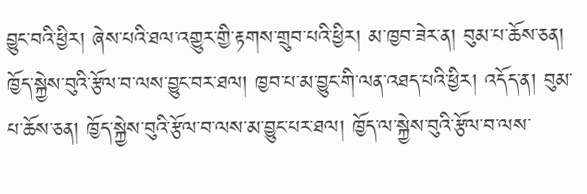བྱུང་བའི་ཕྱིར། ཞེས་པའི་ཐལ་འགྱུར་གྱི་རྟགས་གྲུབ་པའི་ཕྱིར། མ་ཁྱབ་ཟེར་ན། བུམ་པ་ཆོས་ཅན། ཁྱོད་སྐྱེས་བུའི་རྩོལ་བ་ལས་བྱུང་བར་ཐལ། ཁྱབ་པ་མ་བྱུང་གི་ལན་འཐད་པའི་ཕྱིར། འདོད་ན། བུམ་པ་ཆོས་ཅན། ཁྱོད་སྐྱེས་བུའི་རྩོལ་བ་ལས་མ་བྱུང་པར་ཐལ། ཁྱོད་ལ་སྐྱེས་བུའི་རྩོལ་བ་ལས་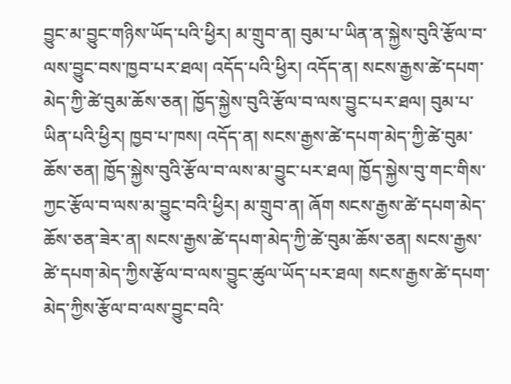བྱུང་མ་བྱུང་གཉིས་ཡོད་པའི་ཕྱིར། མ་གྲུབ་ན། བུམ་པ་ཡིན་ན་སྐྱེས་བུའི་རྩོལ་བ་ལས་བྱུང་བས་ཁྱབ་པར་ཐལ། འདོད་པའི་ཕྱིར། འདོད་ན། སངས་རྒྱས་ཚེ་དཔག་མེད་ཀྱི་ཚེ་བུམ་ཆོས་ཅན། ཁྱོད་སྐྱེས་བུའི་རྩོལ་བ་ལས་བྱུང་པར་ཐལ། བུམ་པ་ཡིན་པའི་ཕྱིར། ཁྱབ་པ་ཁས། འདོད་ན། སངས་རྒྱས་ཚེ་དཔག་མེད་ཀྱི་ཚེ་བུམ་ཆོས་ཅན། ཁྱོད་སྐྱེས་བུའི་རྩོལ་བ་ལས་མ་བྱུང་པར་ཐལ། ཁྱོད་སྐྱེས་བུ་གང་གིས་ཀྱང་རྩོལ་བ་ལས་མ་བྱུང་བའི་ཕྱིར། མ་གྲུབ་ན། ཞོག སངས་རྒྱས་ཚེ་དཔག་མེད་ཆོས་ཅན་ཟེར་ན། སངས་རྒྱས་ཚེ་དཔག་མེད་ཀྱི་ཚེ་བུམ་ཆོས་ཅན། སངས་རྒྱས་ཚེ་དཔག་མེད་ཀྱིས་རྩོལ་བ་ལས་བྱུང་ཚུལ་ཡོད་པར་ཐལ། སངས་རྒྱས་ཚེ་དཔག་མེད་ཀྱིས་རྩོལ་བ་ལས་བྱུང་བའི་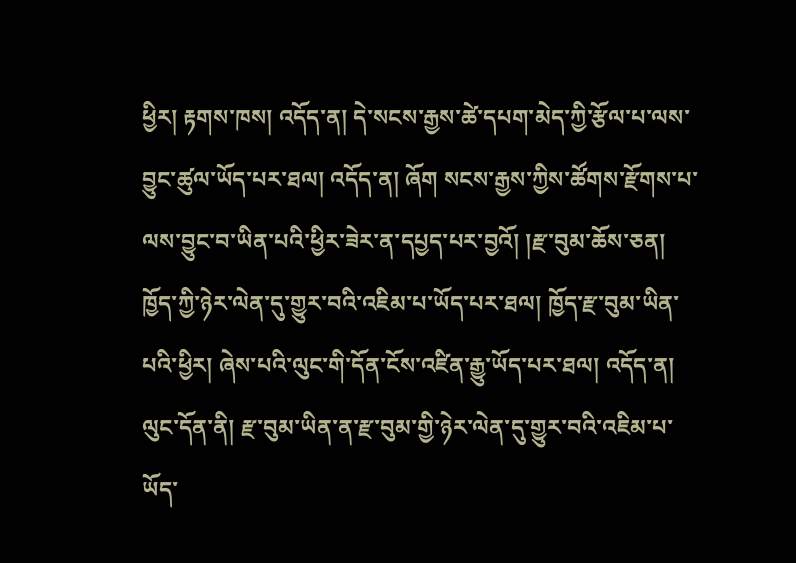ཕྱིར། རྟགས་ཁས། འདོད་ན། དེ་སངས་རྒྱས་ཚེ་དཔག་མེད་ཀྱི་རྩོལ་པ་ལས་བྱུང་ཚུལ་ཡོད་པར་ཐལ། འདོད་ན། ཞོག སངས་རྒྱས་ཀྱིས་ཚོགས་རྫོགས་པ་ལས་བྱུང་བ་ཡིན་པའི་ཕྱིར་ཟེར་ན་དཔྱད་པར་བྱའོ། །རྫ་བུམ་ཆོས་ཅན། ཁྱོད་ཀྱི་ཉེར་ལེན་དུ་གྱུར་བའི་འཇིམ་པ་ཡོད་པར་ཐལ། ཁྱོད་རྫ་བུམ་ཡིན་པའི་ཕྱིར། ཞེས་པའི་ལུང་གི་དོན་ངོས་འཛིན་རྒྱུ་ཡོད་པར་ཐལ། འདོད་ན། ལུང་དོན་ནི། རྫ་བུམ་ཡིན་ན་རྫ་བུམ་གྱི་ཉེར་ལེན་དུ་གྱུར་བའི་འཇིམ་པ་ཡོད་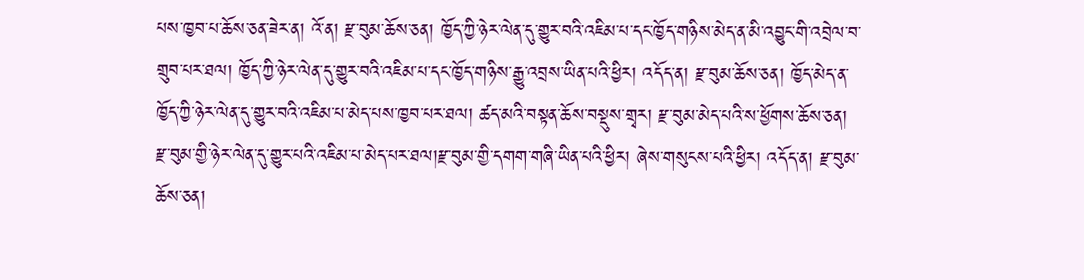པས་ཁྱབ་པ་ཆོས་ཅན་ཟེར་ན། འོ་ན། རྫ་བུམ་ཆོས་ཅན། ཁྱོད་ཀྱི་ཉེར་ལེན་དུ་གྱུར་བའི་འཇིམ་པ་དང་ཁྱོད་གཉིས་མེད་ན་མི་འབྱུང་གི་འབྲེལ་བ་གྲུབ་པར་ཐལ། ཁྱོད་ཀྱི་ཉེར་ལེན་དུ་གྱུར་བའི་འཇིམ་པ་དང་ཁྱོད་གཉིས་རྒྱུ་འབྲས་ཡིན་པའི་ཕྱིར། འདོད་ན། རྫ་བུམ་ཆོས་ཅན། ཁྱོད་མེད་ན་ཁྱོད་ཀྱི་ཉེར་ལེན་དུ་གྱུར་བའི་འཇིམ་པ་མེད་པས་ཁྱབ་པར་ཐལ། ཚད་མའི་བསྟན་ཆོས་བསྡུས་གྲྭར། རྫ་བུམ་མེད་པའི་ས་ཕྱོགས་ཆོས་ཅན། རྫ་བུམ་གྱི་ཉེར་ལེན་དུ་གྱུར་པའི་འཇིམ་པ་མེད་པར་ཐལ།རྫ་བུམ་གྱི་དགག་གཞི་ཡིན་པའི་ཕྱིར། ཞེས་གསུངས་པའི་ཕྱིར། འདོད་ན། རྫ་བུམ་ཆོས་ཅན།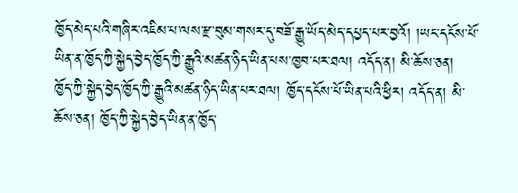ཁྱོད་མེད་པའི་གཞིར་འཇིམ་པ་ལས་རྫ་བུམ་གསར་དུ་བཟོ་རྒྱུ་ཡོད་མེད་དཔྱད་པར་བྱའོ། །ཡང་དངོས་པོ་ཡིན་ན་ཁྱོད་ཀྱི་སྐྱེད་བྱེད་ཁྱོད་ཀྱི་རྒྱུའི་མཚན་ཉིད་ཡིན་པས་ཁྱབ་པར་ཐལ། འདོད་ན། མི་ཆོས་ཅན། ཁྱོད་ཀྱི་སྐྱེད་བྱེད་ཁྱོད་ཀྱི་རྒྱུའི་མཚན་ཉིད་ཡིན་པར་ཐལ། ཁྱོད་དངོས་པོ་ཡིན་པའི་ཕྱིར། འདོད་ན། མི་ཆོས་ཅན། ཁྱོད་ཀྱི་སྐྱེད་བྱེད་ཡིན་ན་ཁྱོད་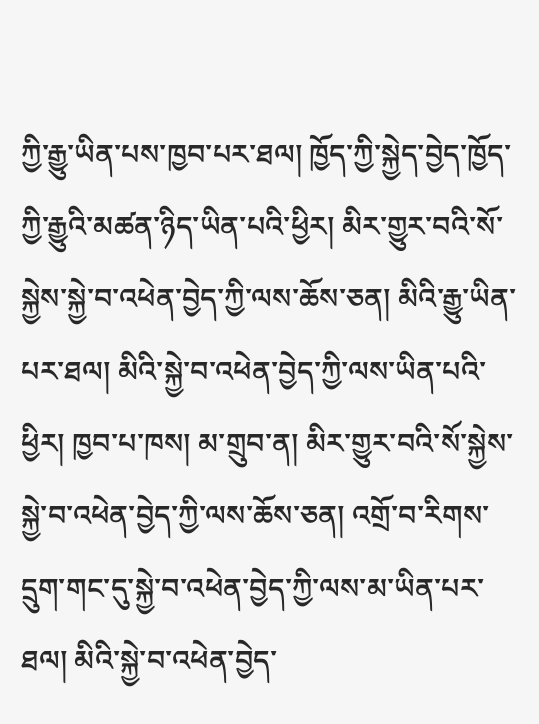ཀྱི་རྒྱུ་ཡིན་པས་ཁྱབ་པར་ཐལ། ཁྱོད་ཀྱི་སྐྱེད་བྱེད་ཁྱོད་ཀྱི་རྒྱུའི་མཚན་ཉིད་ཡིན་པའི་ཕྱིར། མིར་གྱུར་བའི་སོ་སྐྱེས་སྐྱེ་བ་འཕེན་བྱེད་ཀྱི་ལས་ཆོས་ཅན། མིའི་རྒྱུ་ཡིན་པར་ཐལ། མིའི་སྐྱེ་བ་འཕེན་བྱེད་ཀྱི་ལས་ཡིན་པའི་ཕྱིར། ཁྱབ་པ་ཁས། མ་གྲུབ་ན། མིར་གྱུར་བའི་སོ་སྐྱེས་སྐྱེ་བ་འཕེན་བྱེད་ཀྱི་ལས་ཆོས་ཅན། འགྲོ་བ་རིགས་དྲུག་གང་དུ་སྐྱེ་བ་འཕེན་བྱེད་ཀྱི་ལས་མ་ཡིན་པར་ཐལ། མིའི་སྐྱེ་བ་འཕེན་བྱེད་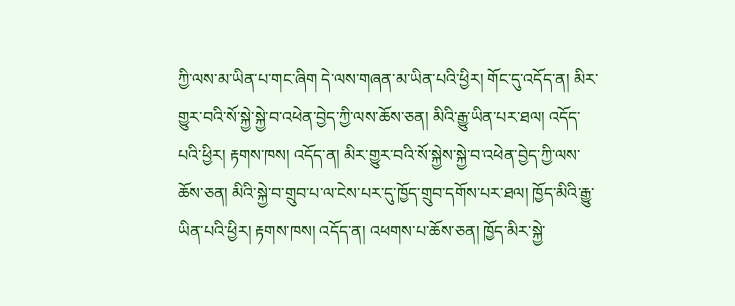ཀྱི་ལས་མ་ཡིན་པ་གང་ཞིག དེ་ལས་གཞན་མ་ཡིན་པའི་ཕྱིར། གོང་དུ་འདོད་ན། མིར་གྱུར་བའི་སོ་སྐྱེ་སྐྱེ་བ་འཕེན་བྱེད་ཀྱི་ལས་ཆོས་ཅན། མིའི་རྒྱུ་ཡིན་པར་ཐལ། འདོད་པའི་ཕྱིར། རྟགས་ཁས། འདོད་ན། མིར་གྱུར་བའི་སོ་སྐྱེས་སྐྱེ་བ་འཕེན་བྱེད་ཀྱི་ལས་ཆོས་ཅན། མིའི་སྐྱེ་བ་གྲུབ་པ་ལ་ངེས་པར་དུ་ཁྱོད་གྲུབ་དགོས་པར་ཐལ། ཁྱོད་མིའི་རྒྱུ་ཡིན་པའི་ཕྱིར། རྟགས་ཁས། འདོད་ན། འཕགས་པ་ཆོས་ཅན། ཁྱོད་མིར་སྐྱེ་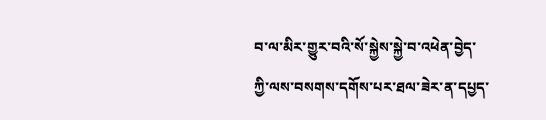བ་ལ་མིར་གྱུར་བའི་སོ་སྐྱེས་སྐྱེ་བ་འཕེན་བྱེད་ཀྱི་ལས་བསགས་དགོས་པར་ཐལ་ཟེར་ན་དཔྱད་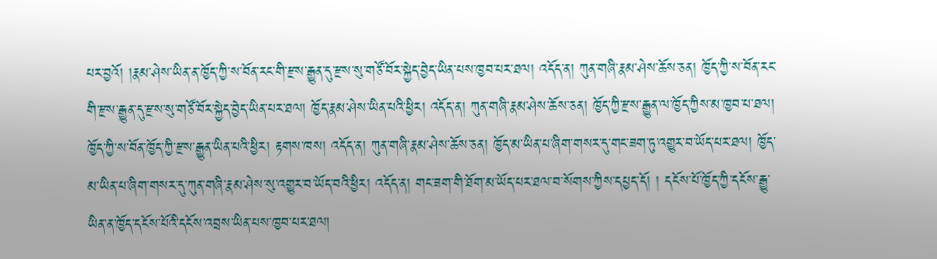པར་བྱའོ། །རྣམ་ཤེས་ཡིན་ན་ཁྱོད་ཀྱི་ས་བོན་རང་གི་རྫས་རྒྱུན་དུ་རྫས་སུ་གཙོ་བོར་སྐྱེད་བྱེད་ཡིན་པས་ཁྱབ་པར་ཐལ། འདོད་ན། ཀུན་གཞི་རྣམ་ཤེས་ཆོས་ཅན། ཁྱོད་ཀྱི་ས་བོན་རང་གི་རྫས་རྒྱུན་དུ་རྫས་སུ་གཙོ་བོར་སྐྱེད་བྱེད་ཡིན་པར་ཐལ། ཁྱོད་རྣམ་ཤེས་ཡིན་པའི་ཕྱིར། འདོད་ན། ཀུན་གཞི་རྣམ་ཤེས་ཆོས་ཅན། ཁྱོད་ཀྱི་རྫས་རྒྱུན་ལ་ཁྱོད་ཀྱིས་མ་ཁྱབ་པ་ཐལ། ཁྱོད་ཀྱི་ས་བོན་ཁྱོད་ཀྱི་རྫས་རྒྱུན་ཡིན་པའི་ཕྱིར། རྟགས་ཁས། འདོད་ན། ཀུན་གཞི་རྣམ་ཤེས་ཆོས་ཅན། ཁྱོད་མ་ཡིན་པ་ཞིག་གསར་དུ་གང་ཟག་ཏུ་འགྱུར་བ་ཡོད་པར་ཐལ། ཁྱོད་མ་ཡིན་པ་ཞིག་གསར་དུ་ཀུན་གཞི་རྣམ་ཤེས་སུ་འགྱུར་བ་ཡོད་བའི་ཕྱིར། འདོད་ན། གང་ཟག་གི་ཐོག་མ་ཡོད་པར་ཐལ་བ་སོགས་ཀྱིས་དཔྱད་དོ། ། དངོས་པོ་ཁྱོད་ཀྱི་དངོས་རྒྱུ་ཡིན་ན་ཁྱོད་དངོས་པོའི་དངོས་འབྲས་ཡིན་པས་ཁྱབ་པར་ཐལ།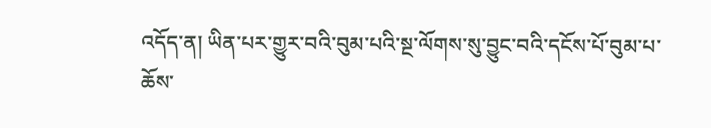འདོད་ན། ཡིན་པར་གྱུར་བའི་བུམ་པའི་སྔ་ལོགས་སུ་བྱུང་བའི་དངོས་པོ་བུམ་པ་ཆོས་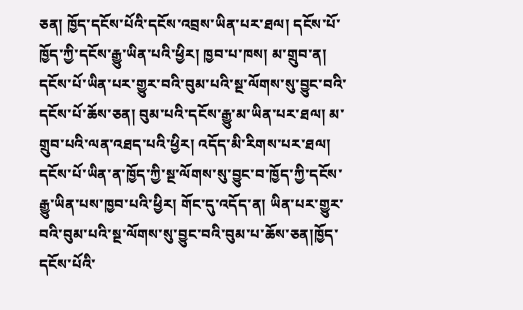ཅན། ཁྱོད་དངོས་པོའི་དངོས་འབྲས་ཡིན་པར་ཐལ། དངོས་པོ་ཁྱོད་ཀྱི་དངོས་རྒྱུ་ཡིན་པའི་ཕྱིར། ཁྱབ་པ་ཁས། མ་གྲུབ་ན། དངོས་པོ་ཡིན་པར་གྱུར་བའི་བུམ་པའི་སྔ་ལོགས་སུ་བྱུང་བའི་དངོས་པོ་ཆོས་ཅན། བུམ་པའི་དངོས་རྒྱུ་མ་ཡིན་པར་ཐལ། མ་གྲུབ་པའི་ལན་འཐད་པའི་ཕྱིར། འདོད་མི་རིགས་པར་ཐལ། དངོས་པོ་ཡིན་ན་ཁྱོད་ཀྱི་སྔ་ལོགས་སུ་བྱུང་བ་ཁྱོད་ཀྱི་དངོས་རྒྱུ་ཡིན་པས་ཁྱབ་པའི་ཕྱིར། གོང་དུ་འདོད་ན། ཡིན་པར་གྱུར་བའི་བུམ་པའི་སྔ་ལོགས་སུ་བྱུང་བའི་བུམ་པ་ཆོས་ཅན།ཁྱོད་དངོས་པོའི་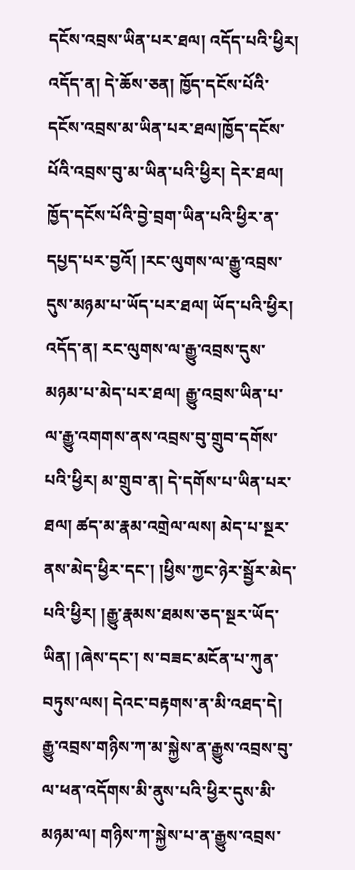དངོས་འབྲས་ཡིན་པར་ཐལ། འདོད་པའི་ཕྱིར། འདོད་ན། དེ་ཆོས་ཅན། ཁྱོད་དངོས་པོའི་དངོས་འབྲས་མ་ཡིན་པར་ཐལ།ཁྱོད་དངོས་པོའི་འབྲས་བུ་མ་ཡིན་པའི་ཕྱིར། དེར་ཐལ། ཁྱོད་དངོས་པོའི་བྱེ་བྲག་ཡིན་པའི་ཕྱིར་ན་དཔྱད་པར་བྱའོ། །རང་ལུགས་ལ་རྒྱུ་འབྲས་དུས་མཉམ་པ་ཡོད་པར་ཐལ། ཡོད་པའི་ཕྱིར། འདོད་ན། རང་ལུགས་ལ་རྒྱུ་འབྲས་དུས་མཉམ་པ་མེད་པར་ཐལ། རྒྱུ་འབྲས་ཡིན་པ་ལ་རྒྱུ་འགགས་ནས་འབྲས་བུ་གྲུབ་དགོས་པའི་ཕྱིར། མ་གྲུབ་ན། དེ་དགོས་པ་ཡིན་པར་ཐལ། ཚད་མ་རྣམ་འགྲེལ་ལས། མེད་པ་སྔར་ནས་མེད་ཕྱིར་དང་། །ཕྱིས་ཀྱང་ཉེར་སྦྱོར་མེད་པའི་ཕྱིར། །རྒྱུ་རྣམས་ཐམས་ཅད་སྔར་ཡོད་ཡིན། །ཞེས་དང་། ས་བཟང་མངོན་པ་ཀུན་བཏུས་ལས། དེའང་བརྟགས་ན་མི་འཐད་དེ། རྒྱུ་འབྲས་གཉིས་ཀ་མ་སྐྱེས་ན་རྒྱུས་འབྲས་བུ་ལ་ཕན་འདོགས་མི་ནུས་པའི་ཕྱིར་དུས་མི་མཉམ་ལ། གཉིས་ཀ་སྐྱེས་པ་ན་རྒྱུས་འབྲས་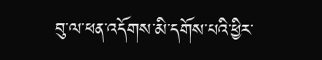བུ་ལ་ཕན་འདོགས་མི་དགོས་པའི་ཕྱིར་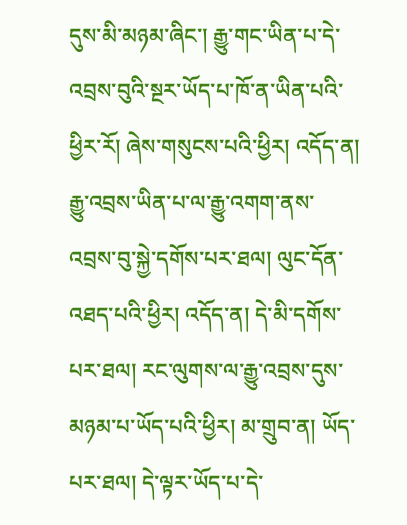དུས་མི་མཉམ་ཞིང་། རྒྱུ་གང་ཡིན་པ་དེ་འབྲས་བུའི་སྔར་ཡོད་པ་ཁོ་ན་ཡིན་པའི་ཕྱིར་རོ། ཞེས་གསུངས་པའི་ཕྱིར། འདོད་ན། རྒྱུ་འབྲས་ཡིན་པ་ལ་རྒྱུ་འགག་ནས་འབྲས་བུ་སྐྱེ་དགོས་པར་ཐལ། ལུང་དོན་འཐད་པའི་ཕྱིར། འདོད་ན། དེ་མི་དགོས་པར་ཐལ། རང་ལུགས་ལ་རྒྱུ་འབྲས་དུས་མཉམ་པ་ཡོད་པའི་ཕྱིར། མ་གྲུབ་ན། ཡོད་པར་ཐལ། དེ་ལྟར་ཡོད་པ་དེ་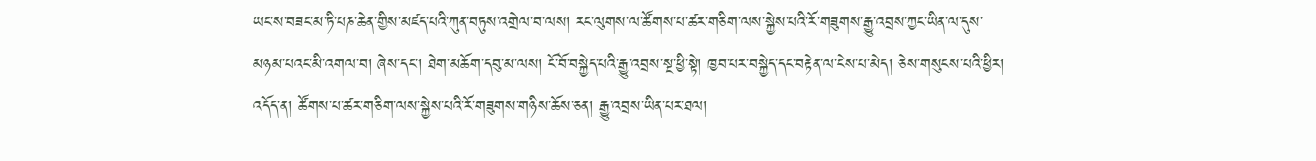ཡང་ས་བཟང་མ་ཏི་པཎ་ཆེན་གྱིས་མཛད་པའི་ཀུན་བཏུས་འགྲེལ་བ་ལས། རང་ལུགས་ལ་ཚོགས་པ་ཚར་གཅིག་ལས་སྐྱེས་པའི་རོ་གཟུགས་རྒྱུ་འབྲས་ཀྱང་ཡིན་ལ་དུས་མཉམ་པའང་མི་འགལ་བ། ཞེས་དང་། ཐེག་མཆོག་དབུ་མ་ལས། ངོ་བོ་བསྐྱེད་པའི་རྒྱུ་འབྲས་སྔ་ཕྱི་སྟེ། ཁྱབ་པར་བསྐྱེད་དང་བརྟེན་ལ་ངེས་པ་མེད། ཅེས་གསུངས་པའི་ཕྱིར། འདོད་ན། ཚོགས་པ་ཚར་གཅིག་ལས་སྐྱེས་པའི་རོ་གཟུགས་གཉིས་ཆོས་ཅན། རྒྱུ་འབྲས་ཡིན་པར་ཐལ།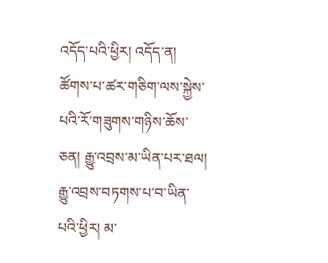འདོད་པའི་ཕྱིར། འདོད་ན། ཚོགས་པ་ཚར་གཅིག་ལས་སྐྱེས་པའི་རོ་གཟུགས་གཉིས་ཆོས་ཅན། རྒྱུ་འབྲས་མ་ཡིན་པར་ཐལ། རྒྱུ་འབྲས་བཏགས་པ་བ་ཡིན་པའི་ཕྱིར། མ་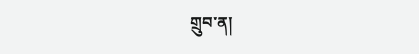གྲུབ་ན།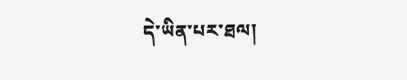དེ་ཡིན་པར་ཐལ།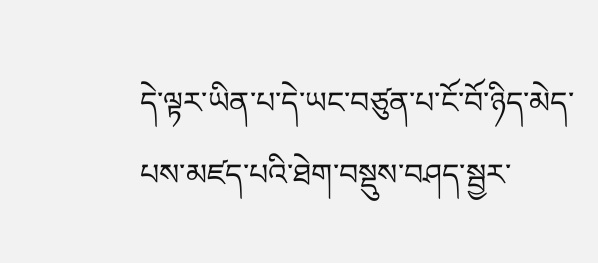དེ་ལྟར་ཡིན་པ་དེ་ཡང་བཙུན་པ་ངོ་བོ་ཉིད་མེད་པས་མཛད་པའི་ཐེག་བསྡུས་བཤད་སྦྱར་